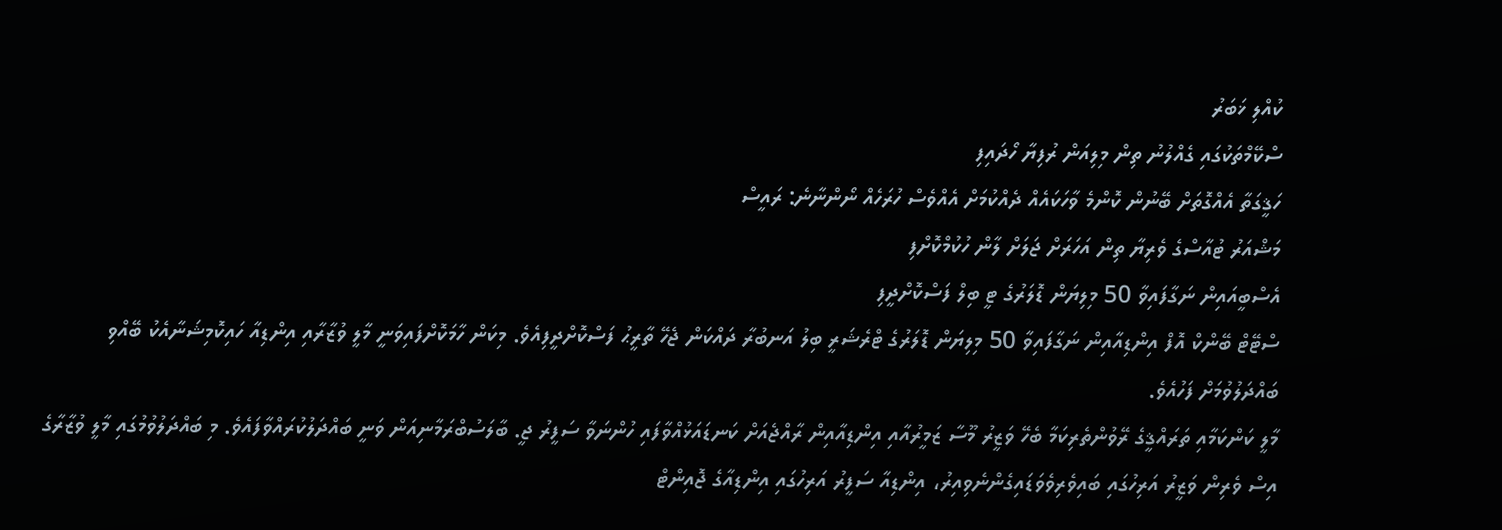ކުއްލި ޚަބަރު
ސްކޭމްތަކުގައި ގެއްލުނު ތިން މިލިއަން ރުފިޔާ ހޯދައިފި
ހަޤީގަތާ އެއްގޮތަށް ބޭނުން ކޮންމެ ވާހަކައެއް ދެއްކުމަށް އެއްވެސް ހުރަހެއް ނޯންނާނެ: ރައީސް
މަޝްއަރު ޓުއާސްގެ ވެރިޔާ ތިން އަހަރަށް ޖަލަށް ލާން ހުކުމްކޮށްފި
އެސްބީއައިން ނަގާފައިވާ 50 މިލިޔަން ޑޮލަރުގެ ޓީ ބިލް ފަސްކޮށްދީފި
ސްޓޭޓް ބޭންކް އޮފް އިންޑިއާއިން ނަގާފައިވާ 50 މިލިޔަން ޑޮލަރުގެ ޓްރެޝަރީ ބިލު އަނބުރާ ދައްކަން ޖެހޭ ތާރީޙު ފަސްކޮށްދީފިއެވެ. މިކަން ހާމަކޮށްފައިވަނީ މާލީ ވުޒާރާއި އިންޑިއާ ހައިކޮމިޝަނާއެކު ބޭއްވި ބައްދަލުވުމަށް ފަހުއެވެ.
މާލީ ކަންކަމާއި ތަރައްޤީގެ ރޭވުންތެރިކަމާ ބެހޭ ވަޒީރު މޫސާ ޒަމީރުއާއި އިންޑިއާއިން ރާއްޖެއަށް ކަނޑައަޅުއްވާފައި ހުންނަވާ ސަފީރު ޖީ. ބާލަސުބްރަމާނިއަން ވަނީ ބައްދަލުކުރައްވާފައެވެ. މި ބައްދަލުވުމުގައި މާލީ ވުޒާރާގެ އިސް ވެރިން ވަޒީރު އަރިހުގައި ބައިވެރިވެވަޑައިގެންނެވިއިރު، އިންޑިއާ ސަފީރު އަރިހުގައި އިންޑިއާގެ ޖޮއިންޓް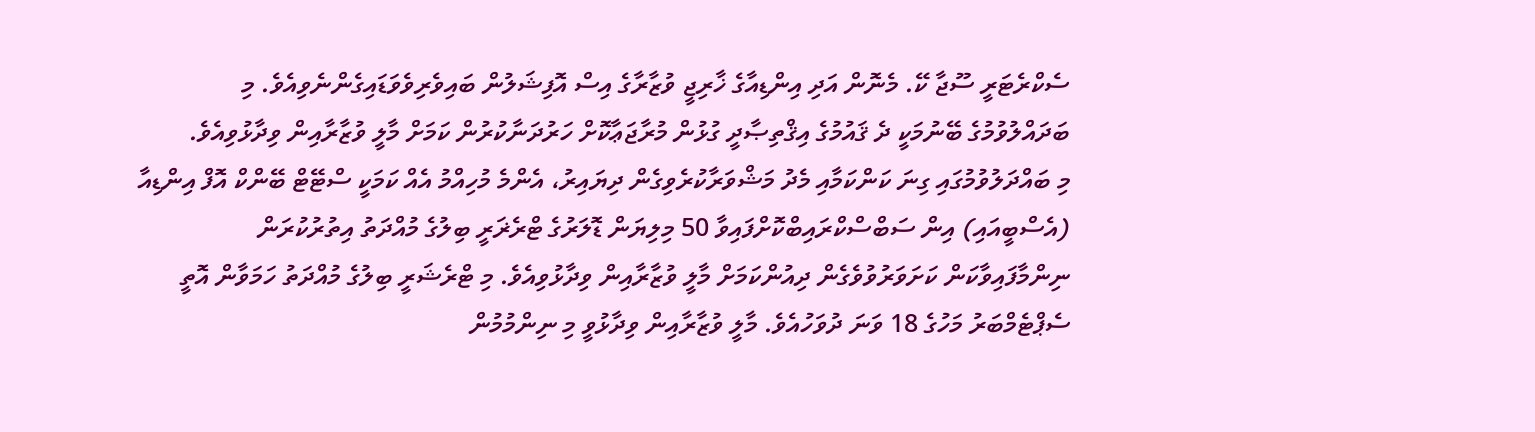ސެކްރެޓަރީ ސޫޖާ ކޭ. މެނޮން އަދި އިންޑިއާގެ ޚާރިޖީ ވުޒާރާގެ އިސް އޮފިޝަލުން ބައިވެރިވެވަޑައިގެންނެވިއެވެ. މި ބަދައްލުވުމުގެ ބޭނުމަކީ ދެ ޤައުމުގެ އިޤްތިޞާދީ ގުޅުން މުރާޖަޢާކޮށް ހަރުދަނާކުރުން ކަމަށް މާލީ ވުޒާރާއިން ވިދާޅުވިއެވެ.
މި ބައްދަލުވުމުގައި ގިނަ ކަންކަމާއި މެދު މަޝްވަރާކުރެވިގެން ދިޔައިރު، އެންމެ މުހިއްމު އެއް ކަމަކީ ސްޓޭޓް ބޭންކް އޮފް އިންޑިއާ (އެސްބީއައި) އިން ސަބްސްކްރައިބްކޮށްފައިވާ 50 މިލިޔަން ޑޮލަރުގެ ޓްރެޜަރީ ބިލުގެ މުއްދަތު އިތުރުކުރަން ނިންމާފައިވާކަން ކަށަވަރުވުވެގެން ދިއުންކަމަށް މާލީ ވުޒާރާއިން ވިދާޅުވިއެވެ. މި ޓްރެޝަރީ ބިލުގެ މުއްދަތު ހަމަވާން އޮތީ ސެޕްޓެމްބަރު މަހުގެ 18 ވަނަ ދުވަހުއެވެ. މާލީ ވުޒާރާއިން ވިދާޅުވީ މި ނިންމުމުން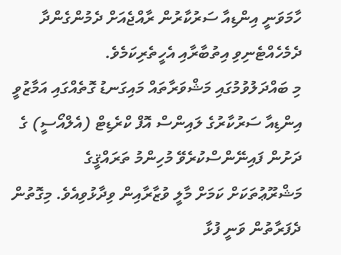ހާމަވަނީ އިންޑިއާ ސަރުކާރުން ރާއްޖެއަށް ދެމުންގެންދާ ދެމެހެއްޓެނިވި އިތުބާރާއި އެހީތެރިކަމެވެ.
މި ބައްދަލުވުމުގައި މަޝްވަރާތައް މައިގަނޑު ގޮތެއްގައި އަމާޒުވީ އިންޑިއާ ސަރުކާރުގެ ލައިންސް އޮފް ކްރެޑިޓް (އެލްއޯސީ) ގެ ދަށުން ފައިނޭންސްކުރެވޭ މުހިންމު ތަރައްޤީގެ މަޝްރޫޢުތަކަށް ކަމަށް މާލީ ވުޒާރާއިން ވިދާޅުވިއެވެ. މިގޮތުން ދެފަރާތުން ވަނީ ފުޅާ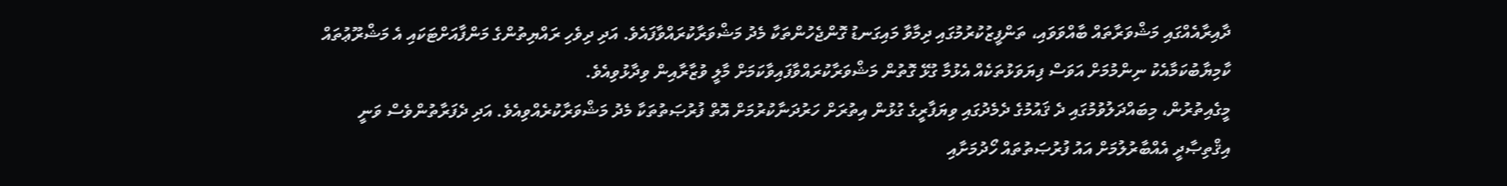ދާއިރާއެއްގައި މަޝްވަރާތައް ބާއްވަވައި، ތަންފީޒުކުރުމުގައި ދިމާވާ މައިގަނޑު ގޮންޖެހުންތަކާ މެދު މަޝްވަރާކުރައްވާފައެވެ. އަދި ދިވެހި ރައްޔިތުންގެ މަންފާއަށްޓަކައި އެ މަޝްރޫޢުތައް ކާމިޔާބުކަމާއެކު ނިންމުމަށް އަވަސް ފިޔަވަޅުތަކެއް އެޅުމާ ގުޅޭ ގޮތުން މަޝްވަރާކުރައްވާފައިވާކަމަށް މާލީ ވުޒާރާއިން ވިދާޅުވިއެވެ.
މީގެއިތުރުން، މިބައްދަލުވުމުގައި ދެ ޤައުމުގެ ދެމެދުގައި ވިޔަފާރީގެ ގުޅުން އިތުރަށް ހަރުދަނާކުރުމަށް އޮތް ފުރުޞަތުތަކާ މެދު މަޝްވަރާކުރެއްވިއެވެ. އަދި ދެފަރާތުންވެސް ވަނީ އިޤްތިޞާދީ އެއްބާރުލުމަށް އައު ފުރުޞަތުތައް ހޯދުމަށާއި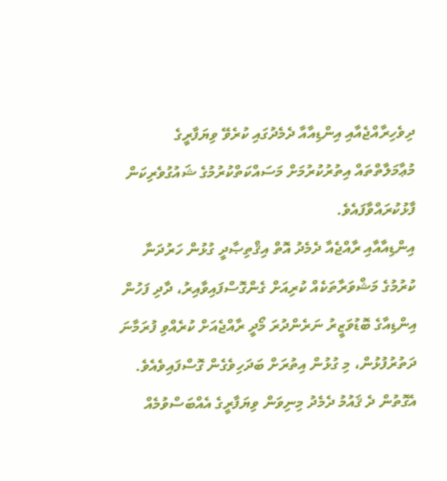ދިވެހިރާއްޖެއާއި އިންޑިއާއާ ދެމެދުގައި ކުރެވޭ ވިޔަފާރީގެ މުޢާމަލާތްތައް އިތުރުކުރުމަށް މަސައްކަތްކުރުމުގެ ޝައުގުވެރިކަން ފާޅުކުރައްވާފައެވެ.
އިންޑިއާއާއި ރާއްޖެއާ ދެމެދު އޮތް އިޤްތިޞާދީ ގުޅުން ހަރުދަނާ ކުރުމުގެ މަޝްވަރާތަކެއް ކުރިއަށް ގެންގޮސްފައިވާއިރު، ދާދި ފަހުން އިންޑިއާގެ ބޮޑުވަޒީރު ނަރެންދުރަ މޯދީ ރާއްޖެއަށް ކުރެއްވި ފުރަމާނަ ދަތުރުފުޅުން، މި ގުޅުން އިތުރަށް ބަދަހިވެގެން ގޮސްފައިވެއެވެ. އެގޮތުން ދެ ޤައުމު ދެމެދު މިނިވަން ވިޔަފާރީގެ އެއްބަސްވުމެއް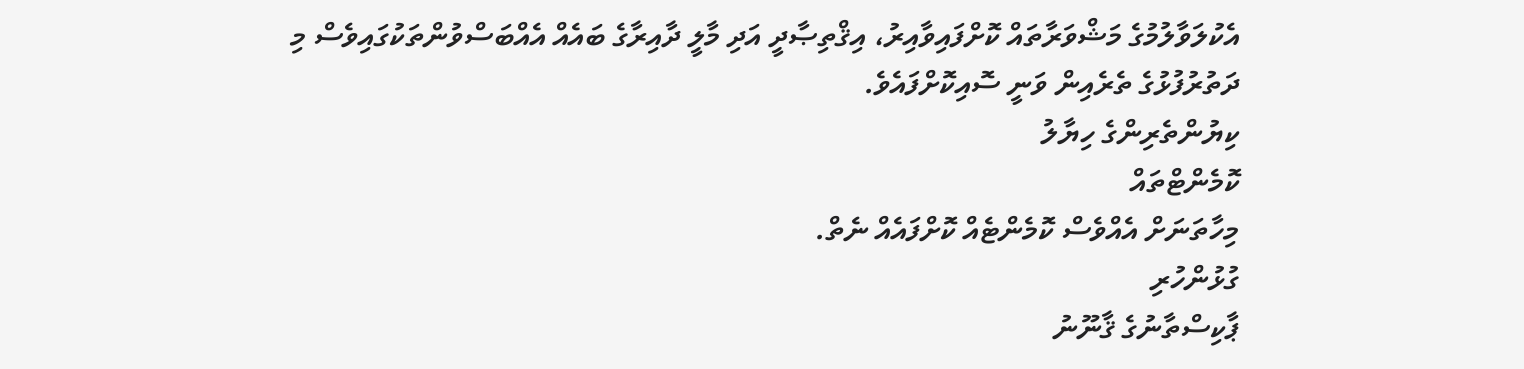އެކުލަވާލުމުގެ މަޝްވަރާތައް ކޮށްފައިވާއިރު، އިޤްތިޞާދީ އަދި މާލީ ދާއިރާގެ ބައެއް އެއްބަސްވުންތަކުގައިވެސް މި ދަތުރުފުޅުގެ ތެރެއިން ވަނީ ސޮއިކޮށްފައެވެ.
ކިޔުންތެރިންގެ ހިޔާލު
ކޮމެންޓްތައް
މިހާތަނަށް އެއްވެސް ކޮމެންޓެއް ކޮށްފައެއް ނެތް.
ގުޅުންހުރި
ޕާކިސްތާނުގެ ޤާނޫނު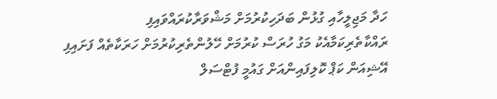ހަދާ މަޖިލީހާއި ގުޅުން ބަދަހިކުރުމަށް މަޝްވަރާކުރައްވައިފި
ރައްކާތެރިކަމާއެކު މަގު ހުރަސް ކުރުމަށް ހޭލުންތެރިކުރުމަށް ހަރަކާތެއް ފަށައިފި
އޭޝިއަން ކަޕް ކޮލިފައިންއަށް ގައުމީ ފުޓްސަލް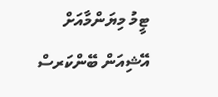ޓީމު މިޔަންމާއަށް
އޭޝިއަން ބޭންކަރސް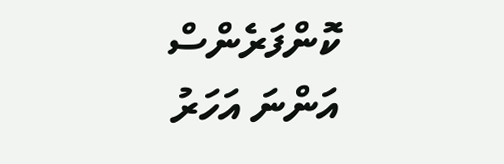ކޮންފަރެންސް އަންނަ އަހަރު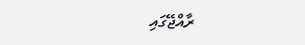ރާއްޖޭގައި